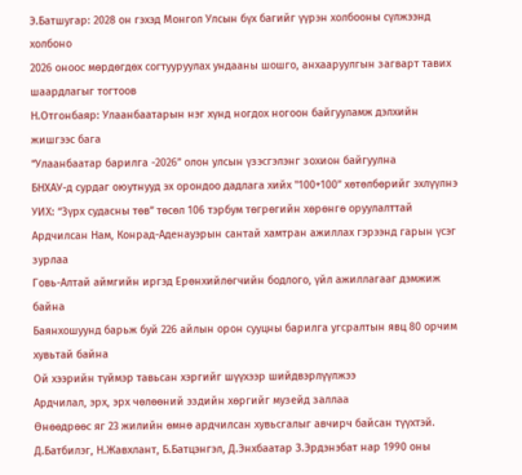Э.Батшугар: 2028 он гэхэд Монгол Улсын бүх багийг үүрэн холбооны сүлжээнд холбоно
2026 оноос мөрдөгдөх согтууруулах ундааны шошго, анхааруулгын загварт тавих шаардлагыг тогтоов
Н.Отгонбаяр: Улаанбаатарын нэг хүнд ногдох ногоон байгууламж дэлхийн жишгээс бага
“Улаанбаатар барилга -2026” олон улсын үзэсгэлэнг зохион байгуулна
БНХАУ-д сурдаг оюутнууд эх орондоо дадлага хийх "100+100” хөтөлбөрийг эхлүүлнэ
УИХ: “Зүрх судасны төв” төсөл 106 тэрбум төгрөгийн хөрөнгө оруулалттай
Ардчилсан Нам, Конрад-Аденауэрын сантай хамтран ажиллах гэрээнд гарын үсэг зурлаа
Говь-Алтай аймгийн иргэд Ерөнхийлөгчийн бодлого, үйл ажиллагааг дэмжиж байна
Баянхошуунд барьж буй 226 айлын орон сууцны барилга угсралтын явц 80 орчим хувьтай байна
Ой хээрийн түймэр тавьсан хэргийг шүүхээр шийдвэрлүүлжээ
Ардчилал, эрх, эрх чөлөөний эздийн хөргийг музейд заллаа
Өнөөдрөөс яг 23 жилийн өмнө ардчилсан хувьсгалыг авчирч байсан түүхтэй. Д.Батбилэг, Н.Жавхлант, Б.Батцэнгэл, Д.Энхбаатар З.Эрдэнэбат нар 1990 оны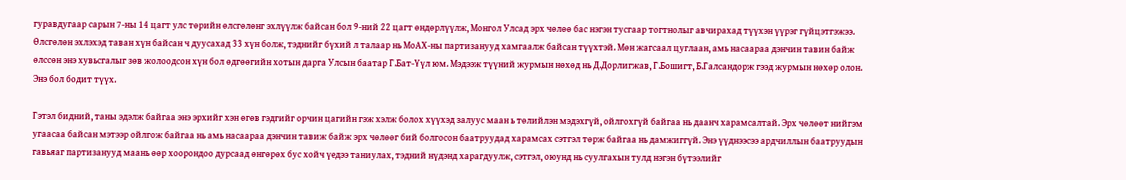гуравдугаар сарын 7-ны 14 цагт улс төрийн өлсгөлөнг эхлүүлж байсан бол 9-ний 22 цагт өндөрлүүлж, Монгол Улсад эрх чөлөө бас нэгэн тусгаар тогтнолыг авчирахад түүхэн үүрэг гүйцэтгэжээ. Өлсгөлөн эхлэхэд таван хүн байсан ч дуусахад 33 хүн болж, тэднийг бүхий л талаар нь МоАХ-ны партизанууд хамгаалж байсан түүхтэй. Мөн жагсаал цуглаан, амь насаараа дэнчин тавин байж өлссөн энэ хувьсгалыг зөв жолоодсон хүн бол өдгөөгийн хотын дарга Улсын баатар Г.Бат-Үүл юм. Мэдээж түүний журмын нөхөд нь Д.Дорлигжав, Г.Бошигт, Б.Галсандорж гээд журмын нөхөр олон. Энэ бол бодит түүх.

Гэтэл бидний, таны эдэлж байгаа энэ эрхийг хэн өгөв гэдгийг орчин цагийн гэж хэлж болох хүүхэд залуус маан ь төлийлэн мэдэхгүй, ойлгохгүй байгаа нь даанч харамсалтай. Эрх чөлөөт нийгэм угаасаа байсан мэтээр ойлгож байгаа нь амь насаараа дэнчин тавиж байж эрх чөлөөг бий болгосон баатруудад харамсах сэтгэл төрж байгаа нь дамжиггүй. Энэ үүднээсээ ардчиллын баатруудын гавьяаг партизанууд маань өөр хоорондоо дурсаад өнгөрөх бус хойч үедээ таниулах, тэдний нүдэнд харагдуулж, сэтгэл, оюунд нь суулгахын тулд нэгэн бүтээлийг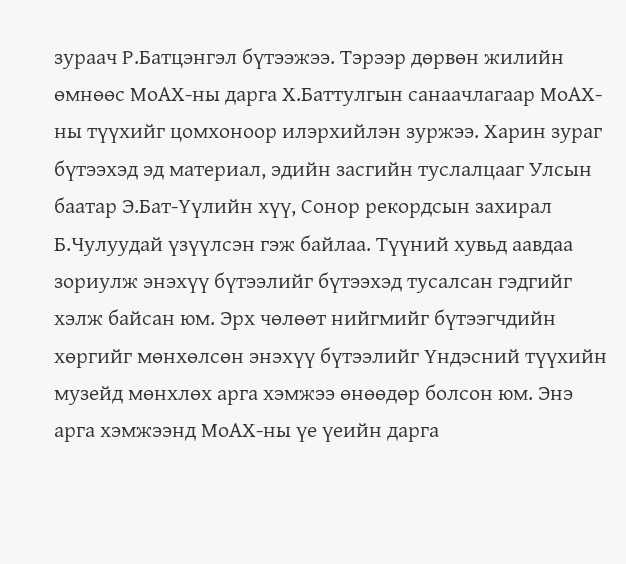зураач Р.Батцэнгэл бүтээжээ. Тэрээр дөрвөн жилийн өмнөөс МоАХ-ны дарга Х.Баттулгын санаачлагаар МоАХ-ны түүхийг цомхоноор илэрхийлэн зуржээ. Харин зураг бүтээхэд эд материал, эдийн засгийн туслалцааг Улсын баатар Э.Бат-Үүлийн хүү, Сонор рекордсын захирал Б.Чулуудай үзүүлсэн гэж байлаа. Түүний хувьд аавдаа зориулж энэхүү бүтээлийг бүтээхэд тусалсан гэдгийг хэлж байсан юм. Эрх чөлөөт нийгмийг бүтээгчдийн хөргийг мөнхөлсөн энэхүү бүтээлийг Үндэсний түүхийн музейд мөнхлөх арга хэмжээ өнөөдөр болсон юм. Энэ арга хэмжээнд МоАХ-ны үе үеийн дарга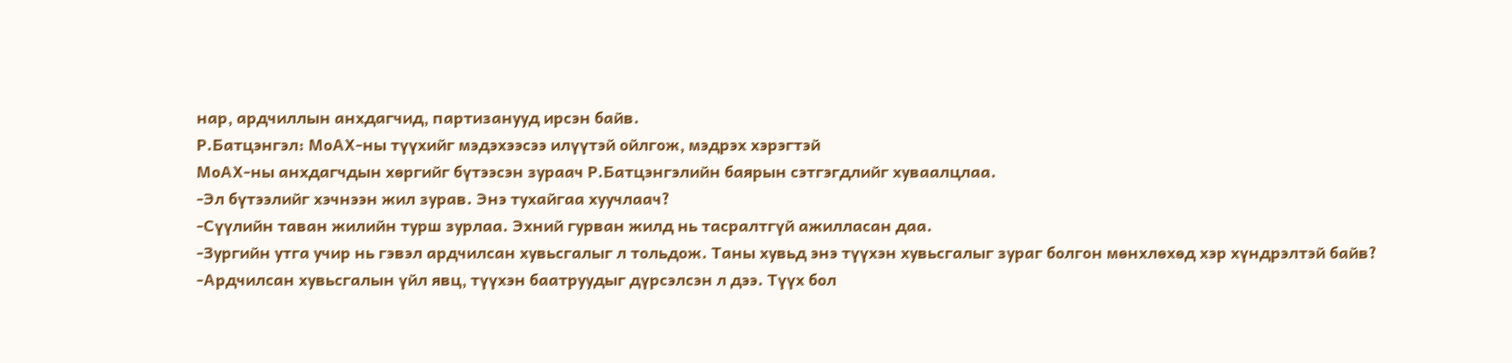нар, ардчиллын анхдагчид, партизанууд ирсэн байв.
Р.Батцэнгэл: МоАХ-ны түүхийг мэдэхээсээ илүүтэй ойлгож, мэдрэх хэрэгтэй
МоАХ-ны анхдагчдын хөргийг бүтээсэн зураач Р.Батцэнгэлийн баярын сэтгэгдлийг хуваалцлаа.
-Эл бүтээлийг хэчнээн жил зурав. Энэ тухайгаа хуучлаач?
-Сүүлийн таван жилийн турш зурлаа. Эхний гурван жилд нь тасралтгүй ажилласан даа.
-Зургийн утга учир нь гэвэл ардчилсан хувьсгалыг л тольдож. Таны хувьд энэ түүхэн хувьсгалыг зураг болгон мөнхлөхөд хэр хүндрэлтэй байв?
-Ардчилсан хувьсгалын үйл явц, түүхэн баатруудыг дүрсэлсэн л дээ. Түүх бол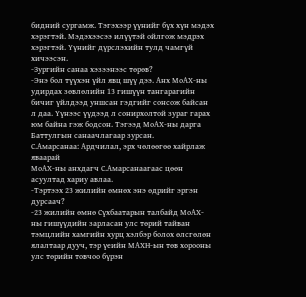бидний сургамж. Тэгэхээр үүнийг бүх хүн мэдэх хэрэгтэй. Мэдэхээсээ илүүтэй ойлгож мэдрэх хэрэгтэй. Үүнийг дүрслэхийн тулд чамгүй хичээсэн.
-Зургийн санаа хэзээнээс төрөв?
-Энэ бол түүхэн үйл явц шүү дээ. Анх МоАХ-ны удирдах зөвлөлийн 13 гишүүн тангарагийн бичиг үйлдээд уншсан гэдгийг сонсож байсан л даа. Үүнээс үүдээд л сонирхолтой зураг гарах юм байна гэж бодсон. Тэгээд МоАХ-ны дарга Баттулгын санаачлагаар зурсан.
С.Амарсанаа: Ардчилал, эрх чөлөөгөө хайрлаж яваарай
МоАХ-ны анхдагч С.Амарсанаагаас цөөн асуултад хариу авлаа.
-Тэртээх 23 жилийн өмнөх энэ өдрийг эргэн дурсаач?
-23 жилийн өмнө Сүхбаатарын талбайд МоАХ-ны гишүүдийн зарласан улс төрий тайван тэмцлийн хамгийн хурц хэлбэр болох өлсгөлөн ялалтаар дууч, тэр үеийн МАХН-ын төв хорооны улс төрийн товчоо бүрэн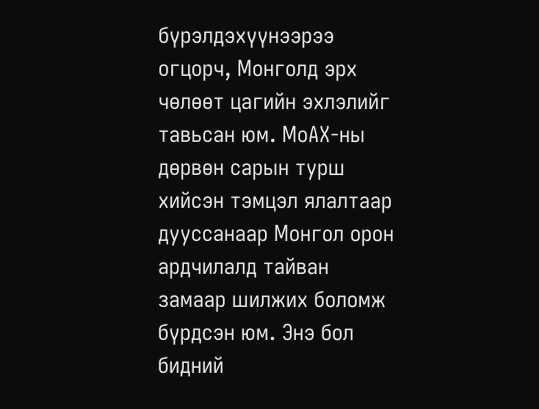бүрэлдэхүүнээрээ огцорч, Монголд эрх чөлөөт цагийн эхлэлийг тавьсан юм. МоАХ-ны дөрвөн сарын турш хийсэн тэмцэл ялалтаар дууссанаар Монгол орон ардчилалд тайван замаар шилжих боломж бүрдсэн юм. Энэ бол бидний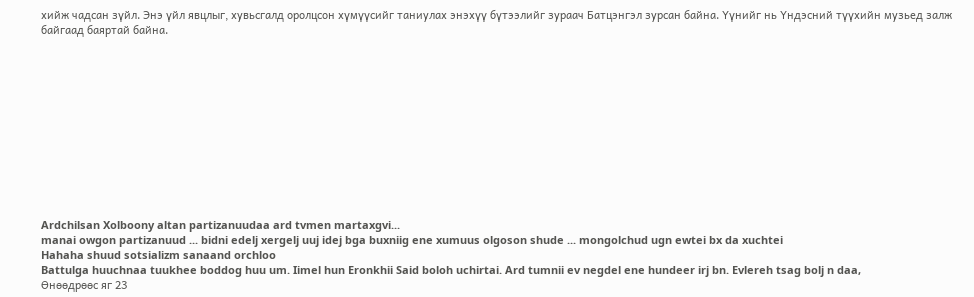хийж чадсан зүйл. Энэ үйл явцлыг, хувьсгалд оролцсон хүмүүсийг таниулах энэхүү бүтээлийг зураач Батцэнгэл зурсан байна. Үүнийг нь Үндэсний түүхийн музьед залж байгаад баяртай байна.












Ardchilsan Xolboony altan partizanuudaa ard tvmen martaxgvi...
manai owgon partizanuud ... bidni edelj xergelj uuj idej bga buxniig ene xumuus olgoson shude ... mongolchud ugn ewtei bx da xuchtei
Hahaha shuud sotsializm sanaand orchloo
Battulga huuchnaa tuukhee boddog huu um. Iimel hun Eronkhii Said boloh uchirtai. Ard tumnii ev negdel ene hundeer irj bn. Evlereh tsag bolj n daa,
Өнөөдрөөс яг 23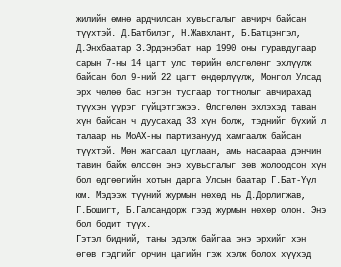жилийн өмнө ардчилсан хувьсгалыг авчирч байсан түүхтэй. Д.Батбилэг, Н.Жавхлант, Б.Батцэнгэл, Д.Энхбаатар З.Эрдэнэбат нар 1990 оны гуравдугаар сарын 7-ны 14 цагт улс төрийн өлсгөлөнг эхлүүлж байсан бол 9-ний 22 цагт өндөрлүүлж, Монгол Улсад эрх чөлөө бас нэгэн тусгаар тогтнолыг авчирахад түүхэн үүрэг гүйцэтгэжээ. Өлсгөлөн эхлэхэд таван хүн байсан ч дуусахад 33 хүн болж, тэднийг бүхий л талаар нь МоАХ-ны партизанууд хамгаалж байсан түүхтэй. Мөн жагсаал цуглаан, амь насаараа дэнчин тавин байж өлссөн энэ хувьсгалыг зөв жолоодсон хүн бол өдгөөгийн хотын дарга Улсын баатар Г.Бат-Үүл юм. Мэдээж түүний журмын нөхөд нь Д.Дорлигжав, Г.Бошигт, Б.Галсандорж гээд журмын нөхөр олон. Энэ бол бодит түүх.
Гэтэл бидний, таны эдэлж байгаа энэ эрхийг хэн өгөв гэдгийг орчин цагийн гэж хэлж болох хүүхэд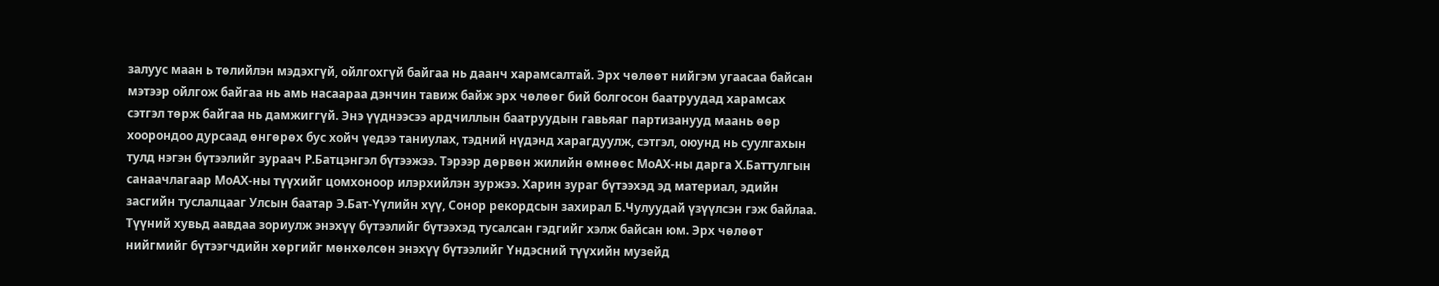залуус маан ь төлийлэн мэдэхгүй, ойлгохгүй байгаа нь даанч харамсалтай. Эрх чөлөөт нийгэм угаасаа байсан мэтээр ойлгож байгаа нь амь насаараа дэнчин тавиж байж эрх чөлөөг бий болгосон баатруудад харамсах сэтгэл төрж байгаа нь дамжиггүй. Энэ үүднээсээ ардчиллын баатруудын гавьяаг партизанууд маань өөр хоорондоо дурсаад өнгөрөх бус хойч үедээ таниулах, тэдний нүдэнд харагдуулж, сэтгэл, оюунд нь суулгахын тулд нэгэн бүтээлийг зураач Р.Батцэнгэл бүтээжээ. Тэрээр дөрвөн жилийн өмнөөс МоАХ-ны дарга Х.Баттулгын санаачлагаар МоАХ-ны түүхийг цомхоноор илэрхийлэн зуржээ. Харин зураг бүтээхэд эд материал, эдийн засгийн туслалцааг Улсын баатар Э.Бат-Үүлийн хүү, Сонор рекордсын захирал Б.Чулуудай үзүүлсэн гэж байлаа. Түүний хувьд аавдаа зориулж энэхүү бүтээлийг бүтээхэд тусалсан гэдгийг хэлж байсан юм. Эрх чөлөөт нийгмийг бүтээгчдийн хөргийг мөнхөлсөн энэхүү бүтээлийг Үндэсний түүхийн музейд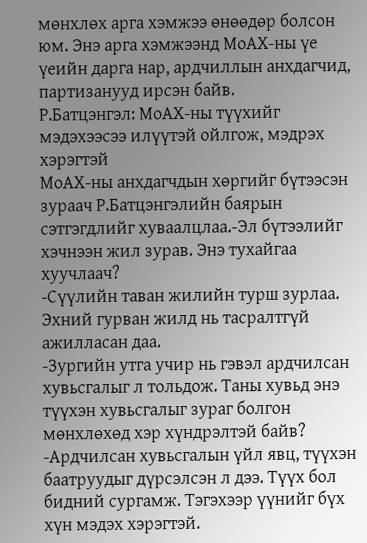мөнхлөх арга хэмжээ өнөөдөр болсон юм. Энэ арга хэмжээнд МоАХ-ны үе үеийн дарга нар, ардчиллын анхдагчид, партизанууд ирсэн байв.
Р.Батцэнгэл: МоАХ-ны түүхийг мэдэхээсээ илүүтэй ойлгож, мэдрэх хэрэгтэй
МоАХ-ны анхдагчдын хөргийг бүтээсэн зураач Р.Батцэнгэлийн баярын сэтгэгдлийг хуваалцлаа.-Эл бүтээлийг хэчнээн жил зурав. Энэ тухайгаа хуучлаач?
-Сүүлийн таван жилийн турш зурлаа. Эхний гурван жилд нь тасралтгүй ажилласан даа.
-Зургийн утга учир нь гэвэл ардчилсан хувьсгалыг л тольдож. Таны хувьд энэ түүхэн хувьсгалыг зураг болгон мөнхлөхөд хэр хүндрэлтэй байв?
-Ардчилсан хувьсгалын үйл явц, түүхэн баатруудыг дүрсэлсэн л дээ. Түүх бол бидний сургамж. Тэгэхээр үүнийг бүх хүн мэдэх хэрэгтэй.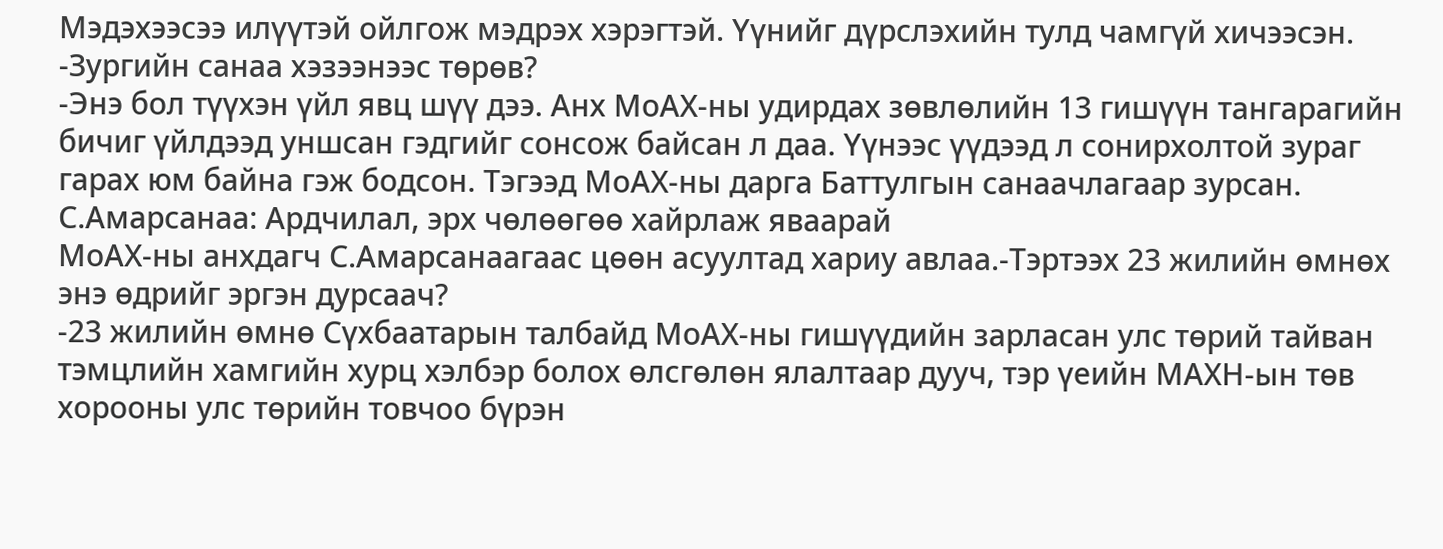Мэдэхээсээ илүүтэй ойлгож мэдрэх хэрэгтэй. Үүнийг дүрслэхийн тулд чамгүй хичээсэн.
-Зургийн санаа хэзээнээс төрөв?
-Энэ бол түүхэн үйл явц шүү дээ. Анх МоАХ-ны удирдах зөвлөлийн 13 гишүүн тангарагийн бичиг үйлдээд уншсан гэдгийг сонсож байсан л даа. Үүнээс үүдээд л сонирхолтой зураг гарах юм байна гэж бодсон. Тэгээд МоАХ-ны дарга Баттулгын санаачлагаар зурсан.
С.Амарсанаа: Ардчилал, эрх чөлөөгөө хайрлаж яваарай
МоАХ-ны анхдагч С.Амарсанаагаас цөөн асуултад хариу авлаа.-Тэртээх 23 жилийн өмнөх энэ өдрийг эргэн дурсаач?
-23 жилийн өмнө Сүхбаатарын талбайд МоАХ-ны гишүүдийн зарласан улс төрий тайван тэмцлийн хамгийн хурц хэлбэр болох өлсгөлөн ялалтаар дууч, тэр үеийн МАХН-ын төв хорооны улс төрийн товчоо бүрэн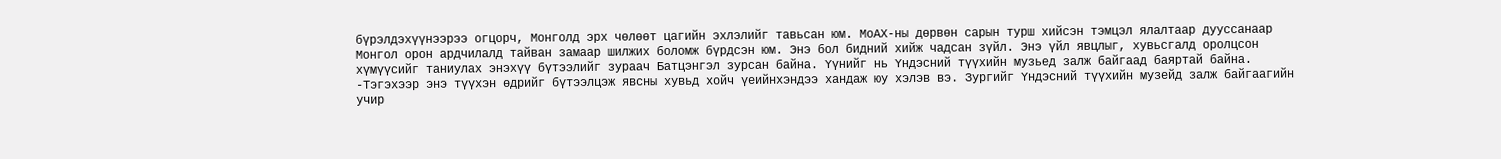бүрэлдэхүүнээрээ огцорч, Монголд эрх чөлөөт цагийн эхлэлийг тавьсан юм. МоАХ-ны дөрвөн сарын турш хийсэн тэмцэл ялалтаар дууссанаар Монгол орон ардчилалд тайван замаар шилжих боломж бүрдсэн юм. Энэ бол бидний хийж чадсан зүйл. Энэ үйл явцлыг, хувьсгалд оролцсон хүмүүсийг таниулах энэхүү бүтээлийг зураач Батцэнгэл зурсан байна. Үүнийг нь Үндэсний түүхийн музьед залж байгаад баяртай байна.
-Тэгэхээр энэ түүхэн өдрийг бүтээлцэж явсны хувьд хойч үеийнхэндээ хандаж юу хэлэв вэ. Зургийг Үндэсний түүхийн музейд залж байгаагийн учир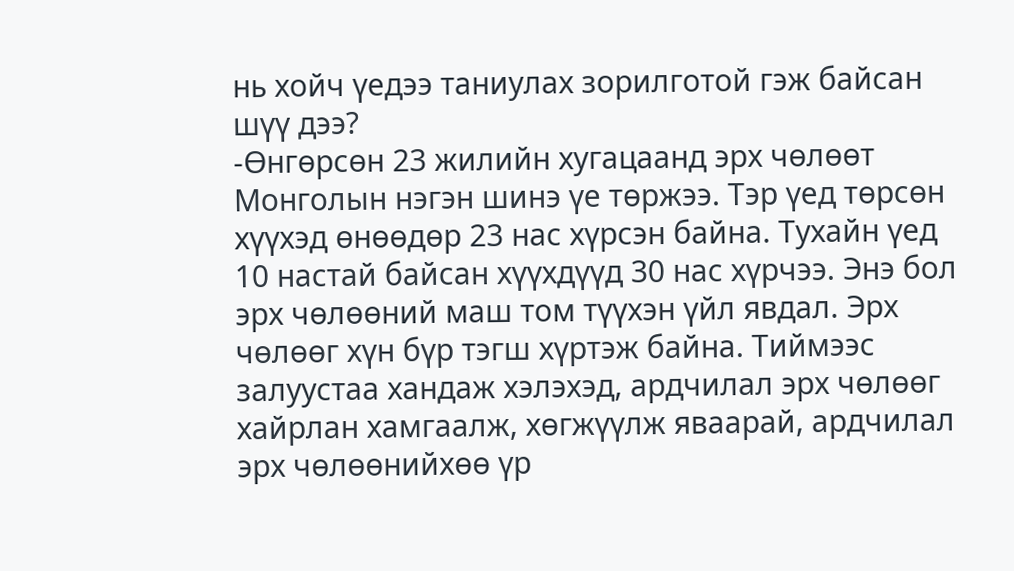нь хойч үедээ таниулах зорилготой гэж байсан шүү дээ?
-Өнгөрсөн 23 жилийн хугацаанд эрх чөлөөт Монголын нэгэн шинэ үе төржээ. Тэр үед төрсөн хүүхэд өнөөдөр 23 нас хүрсэн байна. Тухайн үед 10 настай байсан хүүхдүүд 30 нас хүрчээ. Энэ бол эрх чөлөөний маш том түүхэн үйл явдал. Эрх чөлөөг хүн бүр тэгш хүртэж байна. Тиймээс залуустаа хандаж хэлэхэд, ардчилал эрх чөлөөг хайрлан хамгаалж, хөгжүүлж яваарай, ардчилал эрх чөлөөнийхөө үр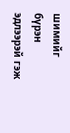шимийг бүрэн эдлээрэй гэж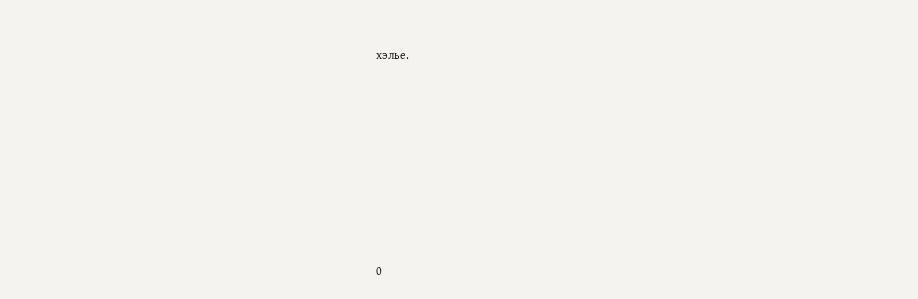хэлье.











0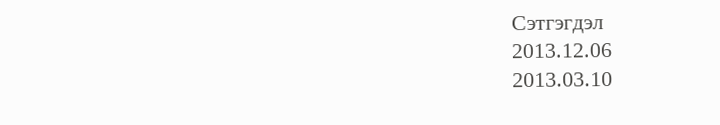Сэтгэгдэл
2013.12.06
2013.03.10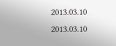2013.03.10
2013.03.10